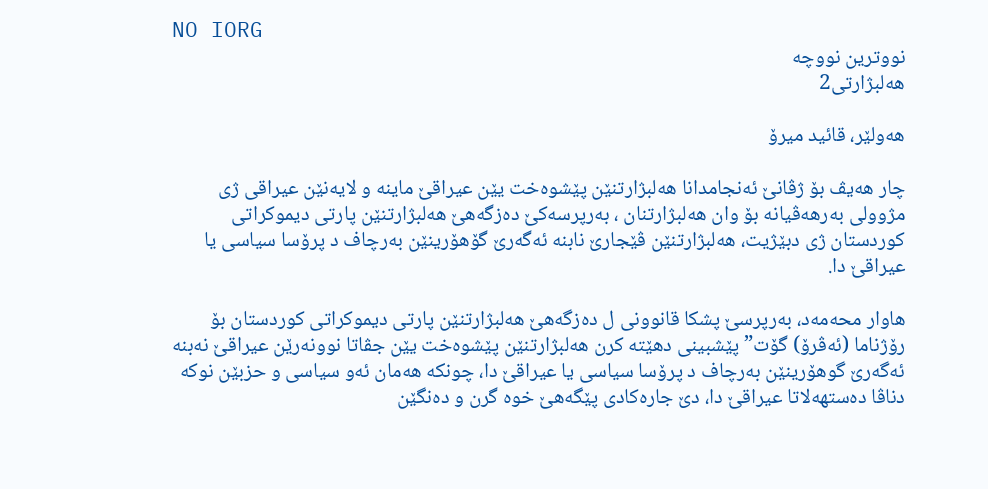NO IORG
نووترين نووچه
هه‌لبژارتى2

هه‌ولێر، قائید میرۆ

چار هه‌یڤ بۆ ژڤانێ ئه‌نجامدانا هه‌لبژارتنێن پێشوه‌خت یێن عیراقێ ماینه‌ و لایه‌نێن عیراقی ژی مژوولی به‌رهه‌ڤیانه‌ بۆ وان هه‌لبژارتنان ، به‌رپرسه‌كێ ده‌زگه‌هێ هه‌لبژارتنێن پارتی دیموكراتی كوردستان ژی دبێژیت، هه‌لبژارتنێن ڤێجارێ نابنه‌ ئه‌گه‌رێ گۆهۆرینێن به‌رچاف د پرۆسا سیاسی یا عیراقێ دا.

هاوار محه‌مه‌د، به‌رپرسێ پشكا قانوونی ل ده‌زگه‌هێ هه‌لبژارتنێن پارتی دیموكراتی كوردستان بۆ رۆژناما (ئه‌ڤرۆ) گۆت” پێشبینی دهێته‌ كرن هه‌لبژارتنێن پێشوه‌خت یێن جڤاتا نوونه‌رێن عیراقێ نه‌بنه‌ ئه‌گه‌رێ گوهۆرینێن به‌رچاف د پرۆسا سیاسی یا عیراقێ دا، چونكه‌ هه‌مان ئه‌و سیاسی و حزبێن نوكه‌ دناڤا ده‌ستهه‌لاتا عیراقێ دا، دێ جاره‌كادی پێگه‌هێ خوه‌ گرن و ده‌نگێن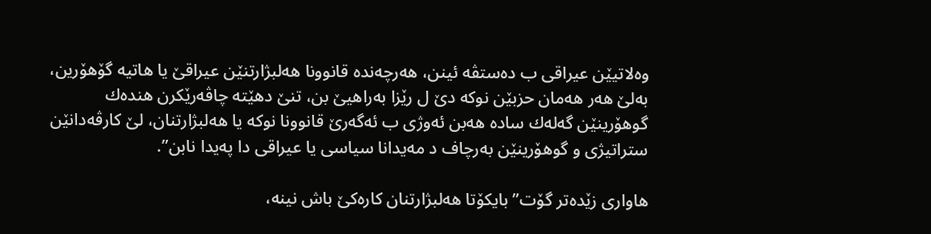وه‌لاتیێن عیراقی ب ده‌ستڤه‌ ئینن، هه‌رچه‌نده‌ قانوونا هه‌لبژارتنێن عیراقێ یا هاتیه‌ گۆهۆرین، به‌لێ هه‌ر هه‌مان حزبێن نوكه‌ دێ ل رێزا به‌راهیێ بن، تنێ دهێته‌ چاڤه‌رێكرن هنده‌ك گوهۆرینێن گه‌له‌ك ساده‌ هه‌بن ئه‌وژی ب ئه‌گه‌رێ قانوونا نوكه‌ یا هه‌لبژارتنان، لێ كارڤه‌دانێن ستراتیژی و گوهۆرینێن به‌رچاف د مه‌یدانا سیاسی یا عیراقی دا په‌یدا نابن”.

هاواری زێده‌تر گۆت” بایكۆتا هه‌لبژارتنان كاره‌كێ باش نینه‌،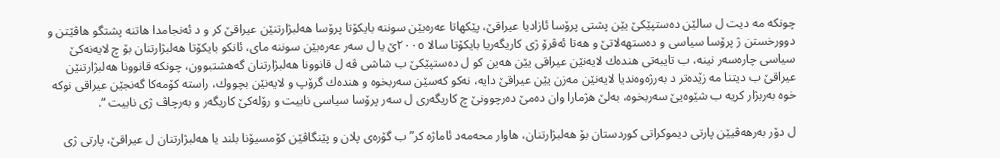چونكه‌ مه‌ دیت ل سالێن ده‌ستپێكێ یێن پشتی پرۆسا ئازادیا عیراقێ، پێكهاتا عه‌ره‌بێن سوننه‌ بایكۆتا پرۆسا هه‌لبژارتنێن عیراقێ كر و د ئه‌نجامدا هاتنه‌ پشتگو هاڤێتن و دوورخستن ژ پرۆسا سیاسی و ده‌ستهه‌لاتێ و هه‌تا ئه‌ڤرۆ ژی كاریگه‌ریا بایكۆتا سالا ٢٠٠٥ێ یا ل سه‌ر عه‌ره‌بێن سوننه‌ مای، ئانكو بایكۆتا هه‌لبژارتنان بۆ چ لایه‌نه‌كێ سیاسی چاره‌سه‌ر نینه‌، ب تایبه‌تی هنده‌ك لایه‌نێن عیراقی یێن هه‌ین كو ل ده‌ستپێكێ ب شاشی ڤه‌ ل قانوونا هه‌لبژارتنان گه‌هشتبوون، چونكه‌ قانوونا هه‌لبژارتنێن عیراقێ ب دیتنا مه‌ زێده‌تر د به‌رژه‌وه‌ندیا لایه‌نێن مه‌زن یێن عیراقێ دایه‌، نه‌كو كه‌سێن سه‌ربخوه‌ و هنده‌ك گرۆپ و لایه‌نێن بچووك، راسته‌ كۆمه‌كا گه‌نجێن عیراقی نوكه‌ خوه‌ به‌ربژار كریه‌ ب شێوه‌یێ سه‌ربخوه‌، به‌لێ هژمارا وان ده‌مێ ده‌رچوونێ چ كاریگه‌ری ل سه‌ر پرۆسا سیاسی نابیت و رۆله‌كێ كاریگه‌ر و به‌رچاڤ ژی نابیت “.

ل دۆر به‌رهه‌ڤیێن پارتی دیموكراتی كوردستان بۆ هه‌لبژارتنان، هاوار محه‌مه‌د ئاماژه‌ كر” ب گۆره‌ی پلان و پێنگاڤێن كۆمسیۆنا بلند یا هه‌لبژارتنان ل عیراقێ، پارتی ژی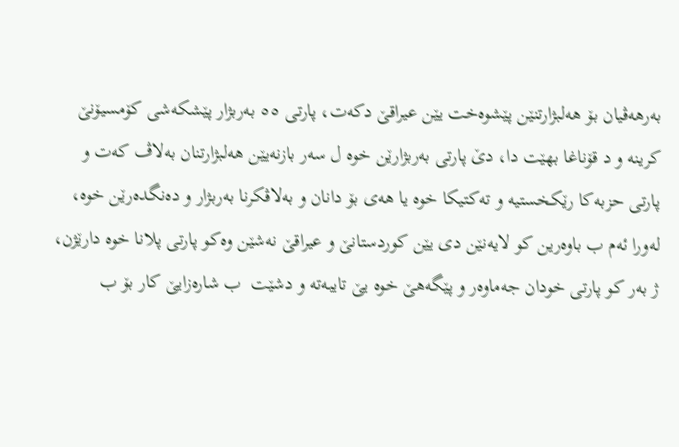به‌رهه‌ڤیان بۆ هه‌لبژارتنێن پێشوه‌خت یێن عیراقێ دكه‌ت، پارتی ٥٥ به‌ربژار پێشكه‌شی كۆمسیۆنێ كرینه‌ و د قۆناغا بهێت دا، دێ پارتی به‌ربژارێن خوه‌ ل سه‌ر بازنه‌یێن هه‌لبژارتنان به‌لاڤ كه‌ت و پارتی حزبه‌كا رێكخستیه‌ و ته‌كتیكا خوه‌ یا هه‌ی بۆ دانان و به‌لاڤكرنا به‌ربژار و ده‌نگده‌رێن خوه‌، له‌ورا ئه‌م ب باوه‌رین كو لایه‌نێن دی یێن كوردستانێ و عیراقێ نه‌شێن وه‌كو پارتی پلانا خوه‌ دارێژن، ژ به‌ر كو پارتی خودان جه‌ماوه‌ر و پێگه‌هێ خوه‌ یێ تایبه‌ته‌ و دشێت  ب شاره‌زایێ كار بۆ ب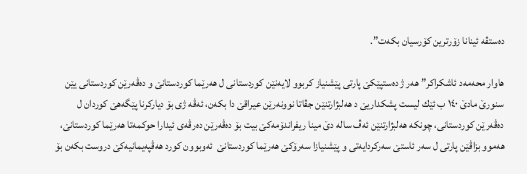ده‌ستڤه‌ ئینانا زۆرترین كۆرسیان بكه‌ت”.

هاوار محه‌مه‌د ئاشكراكر” هه‌ر ژ ده‌ستپێكێ پارتی پێشنیاز كربوو لایه‌نێن كوردستانی ل هه‌رێما كوردستانێ و ده‌ڤه‌رێن كوردستانی یێن سنورێ مادێ ١٤٠ ب ئێك لیست پشكداریێ د هه‌لبژارتنێن جڤاتا نوونه‌رێن عیراقێ دا بكه‌ن، ئه‌ڤه‌ ژی بۆ دیاركرنا پێگه‌هێ كوردان ل ده‌ڤه‌رێن كوردستانی، چونكه‌ هه‌لبژارتنێن ئه‌ڤ ساله‌ دێ مینا ریفراندۆمه‌كێ بیت بۆ ده‌ڤه‌رێن ده‌رڤه‌ی ئیدارا حوكمه‌تا هه‌رێما كوردستانێ، هه‌موو بزاڤێن پارتی ل سه‌ر ئاستێ سه‌ركردایه‌تی و پێشنیازا سه‌رۆكێ هه‌رێما كوردستانێ  ئه‌وبوون كورد هه‌ڤپه‌یمانیه‌كێ دروست بكه‌ن بۆ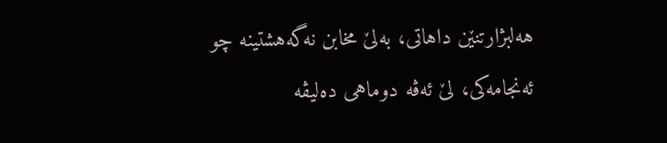هه‌لبژارتنێن داهاتی، به‌لێ مخابن نه‌گه‌هشتینه‌ چو ئه‌نجامه‌كی، لێ ئه‌ڤه‌ دوماهی ده‌لیڤه‌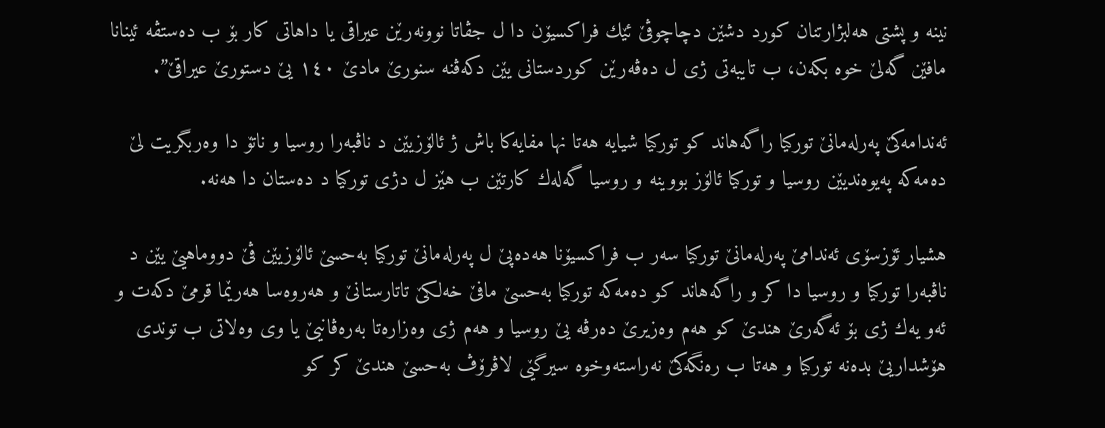نینه‌ و پشتی هه‌لبژارتنان كورد دشێن دچاچوڤێ ئێك فراكسیۆن دا ل جڤاتا نوونه‌رێن عیراقی یا داهاتی كار بۆ ب ده‌ستڤه‌ ئینانا مافێن گه‌لێ خوه‌ بكه‌ن، ب تایبه‌تی ژی ل ده‌ڤه‌رێن كوردستانی یێن دكه‌ڤنه‌ سنورێ مادێ ١٤٠ یێ دستورێ عیراقێ”.

ئه‌ندامه‌كێ په‌رله‌مانێ توركیا راگه‌هاند كو توركیا شیایه‌ هه‌تا نها مفایه‌كا باش ژ ئالۆزیێن د ناڤبه‌را روسیا و ناتۆ دا وه‌ربگریت لێ ده‌مه‌كه‌ په‌یوه‌ندیێن روسیا و توركیا ئالۆز بووینه‌ و روسیا گه‌له‌ك كارتێن ب هێز ل دژی توركیا د ده‌ستان دا هه‌نه‌.

هشیار ئۆزسۆی ئه‌ندامێ په‌رله‌مانێ توركیا سه‌ر ب فراكسیۆنا هه‌ده‌پێ ل په‌رله‌مانێ توركیا به‌حسێ ئالۆزیێن ڤێ دووماهیێ یێن د ناڤبه‌را توركیا و روسیا دا كر و راگه‌هاند كو ده‌مه‌كه‌ توركیا به‌حسێ مافێ خه‌لكێ تاتارستانێ و هه‌روه‌سا هه‌رێما قرمێ دكه‌ت و ئه‌و یه‌ك ژی بۆ ئه‌گه‌رێ هندێ كو هه‌م وه‌زیرێ ده‌رڤه‌ یێ روسیا و هه‌م ژی وه‌زاره‌تا به‌ره‌ڤانیێ یا وی وه‌لاتی ب توندی هۆشداریێ بده‌نه‌ توركیا و هه‌تا ب ره‌نگه‌كێ نه‌راسته‌وخوه‌ سیرگێی لاڤرۆڤ به‌حسێ هندێ كر كو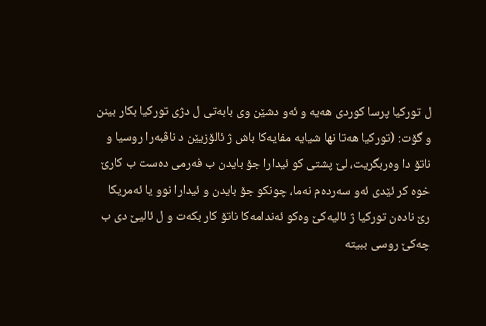ل توركیا پرسا كوردی هه‌یه‌ و ئه‌و دشێن وی بابه‌تی ل دژی توركیا بكار بینن و گۆت: (توركیا هه‌تا نها شیایه‌ مفایه‌كا باش ژ ئالۆزیێن د ناڤبه‌را روسیا و ناتۆ دا وه‌ربگریت، لێ پشتی كو ئیدارا جۆ بایدن ب فه‌رمی ده‌ست ب كارێ خوه‌ كر ئێدی ئه‌و سه‌رده‌م نه‌ما، چونكو جۆ بایدن و ئیدارا نوو یا ئه‌مریكا رێ ناده‌ن توركیا ژ ئالیه‌كێ وه‌كو ئه‌ندامه‌كا ناتۆ كار بكه‌ت و ل ئالیێ دی ب چه‌كێ روسی ببیته‌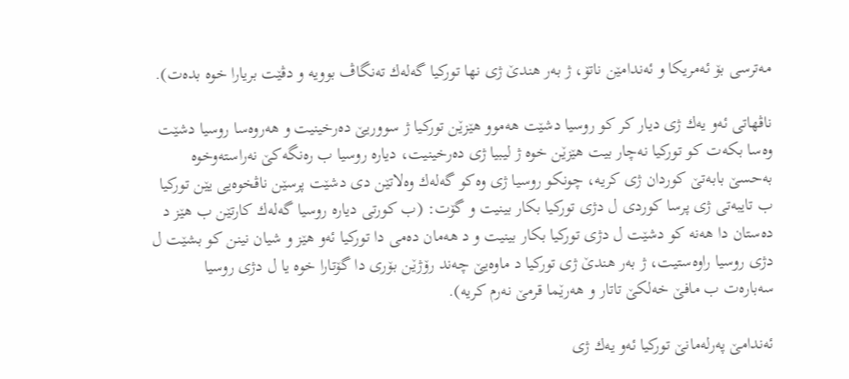مه‌ترسی بۆ ئه‌مریكا و ئه‌ندامێن ناتۆ، ژ به‌ر هندێ ژی نها توركیا گه‌له‌ك ته‌نگاڤ بوویه‌ و دڤێت بریارا خوه‌ بده‌ت).

ناڤهاتی ئه‌و یه‌ك ژی دیار كر كو روسیا دشێت هه‌موو هێزێن توركیا ژ سووریێ‌ ده‌رخینیت و هه‌روه‌سا روسیا دشێت وه‌سا بكه‌ت كو توركیا نه‌چار بیت هێزێن خوه‌ ژ لیبیا ژی ده‌رخینیت، دیاره‌ روسیا ب ره‌نگه‌كێ نه‌راسته‌وخوه‌ به‌حسێ بابه‌تێ كوردان ژی كریه‌، چونكو روسیا ژی وه‌كو گه‌له‌ك وه‌لاتێن دی دشێت پرسێن ناڤخوه‌یی یێن توركیا ب تایبه‌تی ژی پرسا كوردی ل دژی توركیا بكار بینیت و گۆت: (ب كورتی دیاره‌ روسیا گه‌له‌ك كارتێن ب هێز د ده‌ستان دا هه‌نه‌ كو دشێت ل دژی توركیا بكار بینیت و د هه‌مان ده‌می دا توركیا ئه‌و هێز و شیان نینن كو بشێت ل دژی روسیا راوه‌ستیت، ژ به‌ر هندێ ژی توركیا د ماوه‌یێ چه‌ند رۆژێن بۆری دا گۆتارا خوه‌ یا ل دژی روسیا سه‌باره‌ت ب مافێ خه‌لكێ تاتار و هه‌رێما قرمێ نه‌رم كریه‌).

ئه‌ندامێ په‌رله‌مانێ توركیا ئه‌و یه‌ك ژی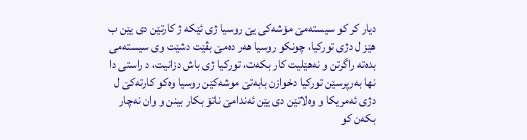دیار كر كو سیسته‌مێ مۆشه‌كی یێ روسیا ژی ئێكه‌ ژ كارتێن دی یێن ب هێز ل دژی توركیا، چونكو روسیا هه‌ر ده‌مێ بڤێت دشێت وی سیسته‌می بده‌ته‌ راگرتن و نه‌هێلیت كار بكه‌ت، توركیا ژی باش دزانیت، د راستی دا نها به‌رپرسێن توركیا دخوازن بابه‌تێ موشه‌كێن روسیا وه‌كو كارته‌كێ ل دژی ئه‌مریكا و وه‌لاتێن دی یێن ئه‌ندامێ ناتۆ بكار بینن و وان نه‌چار بكه‌ن كو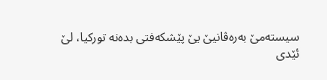سیسته‌مێ به‌ره‌ڤانیێ یێ پێشكه‌فتی بده‌نه‌ توركیا، لێ ئێدی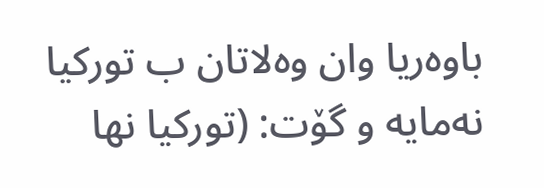باوه‌ریا وان وه‌لاتان ب توركیا نه‌مایه‌ و گۆت: (توركیا نها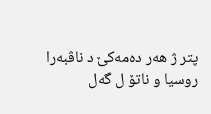پتر ژ هه‌ر ده‌مه‌كێ د ناڤبه‌را روسیا و ناتۆ ل گه‌ل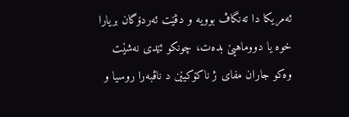ئه‌مریكا دا ته‌نگاڤ بوویه‌ و دڤێت ئه‌ردۆگان بریارا خوه‌ یا دووماهیێ بده‌ت، چونكو ئێدی نه‌شێت وه‌كو جاران مفای ژ ناكۆكیێن د ناڤبه‌را روسیا و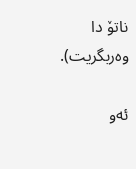ناتۆ دا وه‌ربگریت).

ئه‌و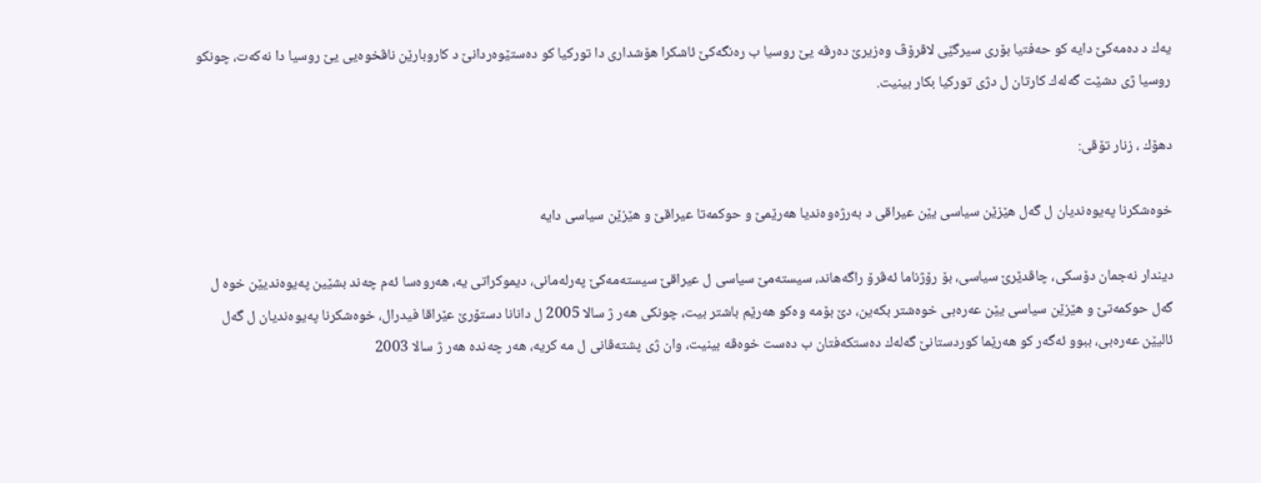یه‌ك د ده‌مه‌كێ دایه‌ كو حه‌فتیا بۆری سیرگێی لاڤرۆڤ وه‌زیرێ ده‌رڤه‌ یێ روسیا ب ره‌نگه‌كێ ئاشكرا هۆشداری دا توركیا كو ده‌ستێوه‌ردانێ د كاروبارێن ناڤخوه‌یی یێ روسیا دا نه‌كه‌ت، چونكو روسیا ژی دشێت گه‌له‌ك كارتان ل دژی توركیا بكار بینیت.

دهۆك ، زنار تۆڤی:

خوه‌شكرنا په‌یوه‌ندیان ل گه‌ل هێزێن سیاسی یێن عیراقی د به‌رژه‌وه‌ندیا هه‌رێمێ و حوكمه‌تا عیراقێ‌ و هێزێن سیاسی دایه‌

دیندار نه‌جمان دۆسكی، چاڤدێرێ سیاسی، بۆ رۆژناما ئه‌ڤرۆ راگه‌هاند، سیسته‌مێ‌ سیاسی ل عیراقێ‌ سیسته‌مه‌كێ‌ په‌رله‌مانی، دیموكراتی یه‌، هه‌روه‌سا ئه‌م چه‌ند بشێین په‌یوه‌ندیێن خوه‌ ل گه‌ل حوكمه‌تێ و هێزێن سیاسی یێن عه‌ره‌بی خوه‌شتر بكه‌ین، دێ‌ بۆمه‌ وه‌كو هه‌رێم باشتر بیت، چونكی هه‌ر ژ سالا 2005 ل دانانا دستۆرێ‌ عێراقا فیدرال، خوه‌شكرنا په‌یوه‌ندیان ل گه‌ل ئالیێن عه‌ره‌بی، ببوو ئه‌گه‌ر كو هه‌رێما كوردستانێ گه‌له‌ك ده‌ستكه‌فتان ب ده‌ست خوه‌ڤه‌ بینیت، وان ژی پشته‌ڤانی ل مه‌ كریه‌، هه‌ر چه‌نده‌ هه‌ر ژ سالا 2003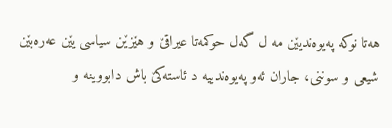هه‌تا نوكه‌ په‌یوه‌ندیێن مه‌ ل گه‌ل حوكمه‌تا عیراقێ‌ و هێزێن سیاسی یێن عه‌ره‌بێن شیعی و سوننی، جاران ئه‌و په‌یوه‌ندییه‌ د ئاسته‌كێ‌ باش دابووینه‌ و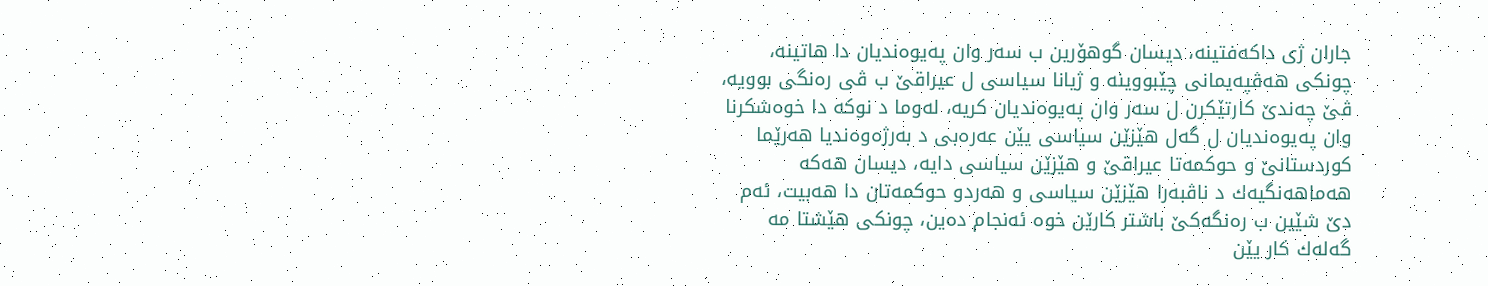جاران ژی داكه‌فتینه‌، دیسان گوهۆرین ب سه‌ر وان په‌یوه‌ندیان دا هاتینه‌، چونكی هه‌ڤپه‌یمانی چێبووینه‌ و ژیانا سیاسی ل عیراقێ‌ ب ڤی ره‌نگی بوویه‌، ڤێ‌ چه‌ندێ‌ كارتێكرن ل سه‌ر وان په‌یوه‌ندیان كریه‌، له‌وما د نوكه‌ دا خوه‌شكرنا وان په‌یوه‌ندیان ل گه‌ل هێزێن سیاسی یێن عه‌ره‌بی د به‌رژه‌وه‌ندیا هه‌رێما كوردستانێ‌ و حوكمه‌تا عیراقێ‌ و هێزێن سیاسی دایه‌، دیسان هه‌كه‌ هه‌ماهه‌نگیه‌ك د ناڤبه‌را هێزێن سیاسی و هه‌ردو حوكمه‌تان دا هه‌بیت، ئه‌م دێ‌ شێین ب ره‌نگه‌كێ‌ باشتر كارێن خوه‌ ئه‌نجام ده‌ین، چونكی هێشتا مه‌ گه‌له‌ك كار یێن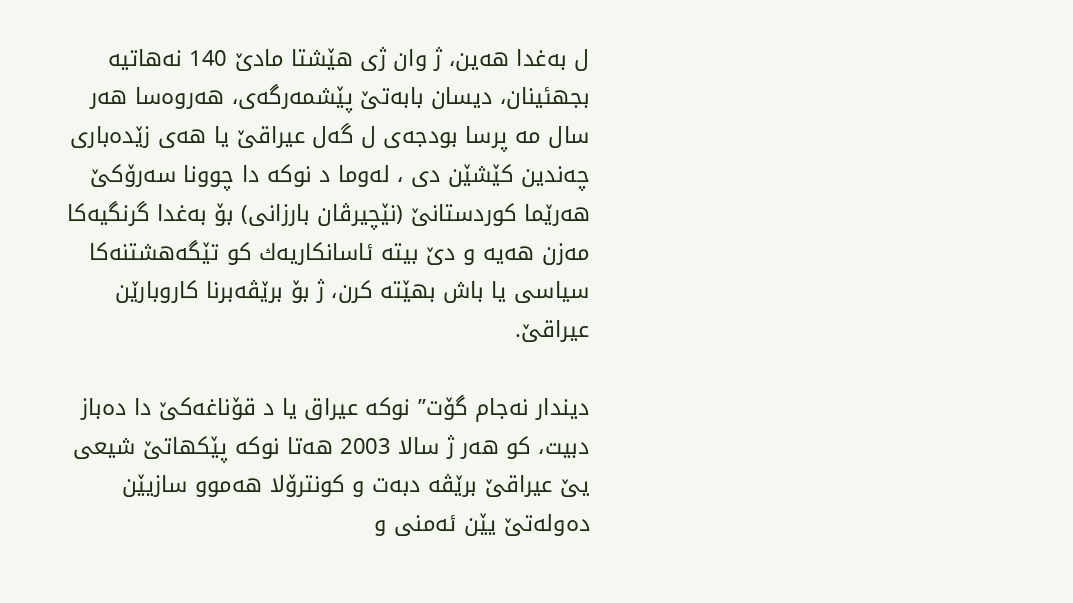ل به‌غدا هه‌ین، ژ وان ژی هێشتا مادێ‌ 140 نه‌هاتیه‌ بجهئینان، دیسان بابه‌تێ‌ پێشمه‌رگه‌ی، هه‌روه‌سا هه‌ر سال مه‌ پرسا بودجه‌ی ل گه‌ل عیراقێ‌ یا هه‌ی زێده‌باری چه‌ندین كێشێن دی ، له‌وما د نوكه‌ دا چوونا سه‌رۆكێ‌ هه‌رێما كوردستانێ‌ (نێچیرڤان بارزانی) بۆ به‌غدا گرنگیه‌كا مه‌زن هه‌یه‌ و دێ‌ بیته‌ ئاسانكاریه‌ك كو تێگه‌هشتنه‌كا سیاسی یا باش بهێته‌ كرن، ژ بۆ برێڤه‌برنا كاروبارێن عیراقێ‌.

دیندار نه‌جام گۆت” نوكه‌ عیراق یا د قۆناغه‌كێ‌ دا ده‌باز دبیت، كو هه‌ر ژ سالا 2003 هه‌تا نوكه‌ پێكهاتێ شیعی یێ عیراقێ‌ برێڤه‌ دبه‌ت و كونترۆلا هه‌موو سازیێن ده‌وله‌تێ یێن ئه‌منی و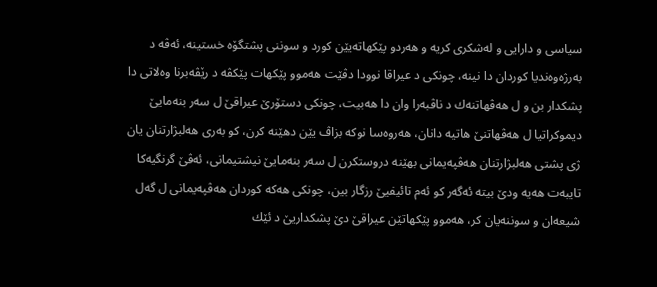سیاسی و دارایی و له‌شكری كریه‌ و هه‌ردو پێكهاته‌یێن كورد و سوننی پشتگۆه خستینه‌، ئه‌ڤه‌ د به‌رژه‌وه‌ندیا كوردان دا نینه‌، چونكی د عیراقا نوودا دڤێت هه‌موو پێكهات پێكڤه‌ د رێڤه‌برنا وه‌لاتی دا پشكدار بن و ل هه‌ڤهاتنه‌ك د ناڤبه‌را وان دا هه‌بیت، چونكی دستۆرێ‌ عیراقێ‌ ل سه‌ر بنه‌مایێ‌ دیموكراتیا ل هه‌ڤهاتنێ‌ هاتیه‌ دانان، هه‌روه‌سا نوكه‌ بزاڤ یێن دهێنه‌ كرن، كو به‌ری هه‌لبژارتنان یان ژی پشتی هه‌لبژارتنان هه‌ڤپه‌یمانی بهێنه‌ دروستكرن ل سه‌ر بنه‌مایێ‌ نیشتیمانی، ئه‌ڤێ‌ گرنگیه‌كا تایبه‌ت هه‌یه‌ ودێ بیته‌ ئه‌گه‌ر كو ئه‌م تائیفیێ‌ رزگار بین، چونكی هه‌كه‌ كوردان هه‌ڤپه‌یمانی ل گه‌ل شیعه‌ان و سوننه‌یان كر، هه‌موو پێكهاتێن عیراقێ‌ دێ‌ پشكداریێ‌ د ئێك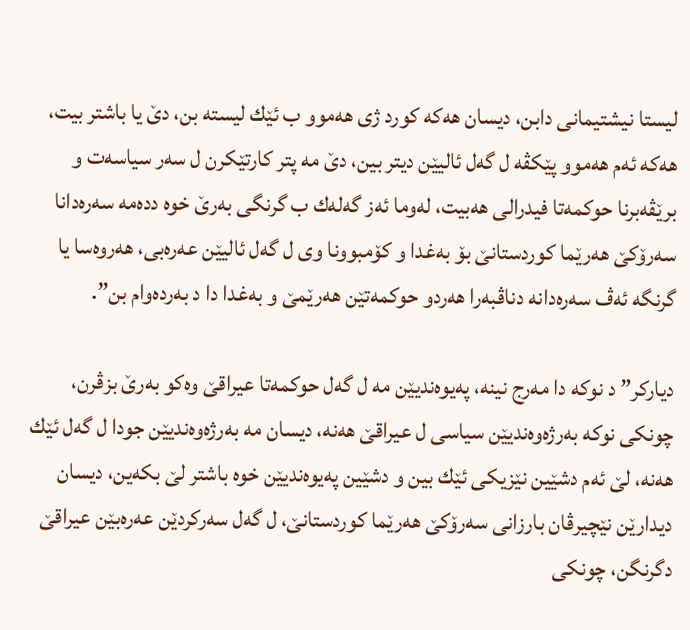لیستا نیشتیمانی دابن، دیسان هه‌كه‌ كورد ژی هه‌موو ب ئێك لیسته‌ بن، دێ‌ یا باشتر بیت، هه‌كه‌ ئه‌م هه‌موو پێكڤه‌ ل گه‌ل ئالیێن دیتر بین، دێ‌ مه‌ پتر كارتێكرن ل سه‌ر سیاسه‌ت و برێڤه‌برنا حوكمه‌تا فیدرالی هه‌بیت، له‌وما ئه‌ز گه‌له‌ك ب گرنگی به‌رێ‌ خوه‌ دده‌مه‌ سه‌ره‌دانا سه‌رۆكێ‌ هه‌رێما كوردستانێ‌ بۆ به‌غدا و كۆمبوونا وی ل گه‌ل ئالیێن عه‌ره‌بی، هه‌روه‌سا یا گرنگه‌ ئه‌ڤ سه‌ره‌دانه‌ دناڤبه‌را هه‌ردو حوكمه‌تێن هه‌رێمێ‌ و به‌غدا دا د به‌رده‌وام بن”.

دیاركر” د نوكه‌ دا مه‌رج نینه‌، په‌یوه‌ندیێن مه‌ ل گه‌ل حوكمه‌تا عیراقێ‌ وه‌كو به‌رێ‌ بزڤرن، چونكی نوكه‌ به‌رژه‌وه‌ندیێن سیاسی ل عیراقێ‌ هه‌نه‌، دیسان مه‌ به‌رژه‌وه‌ندیێن جودا ل گه‌ل ئێك هه‌نه‌، لێ‌ ئه‌م دشێین نێزیكی ئێك بین و دشێین په‌یوه‌ندیێن خوه‌ باشتر لێ‌ بكه‌ین، دیسان دیدارێن نێچیرڤان بارزانی سه‌رۆكێ‌ هه‌رێما كوردستانێ‌، ل گه‌ل سه‌ركردێن عه‌ره‌بێن عیراقێ‌ دگرنگن، چونكی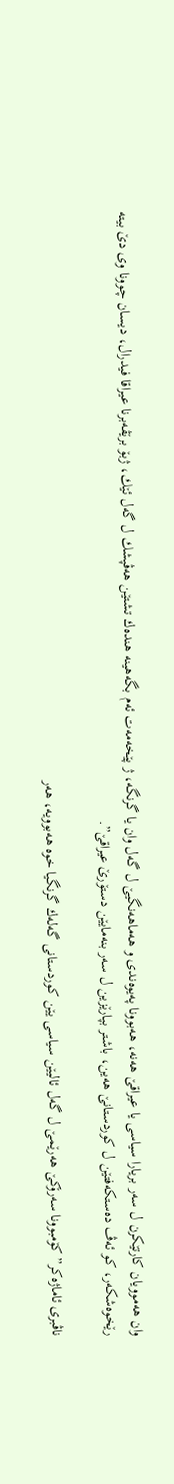وان هه‌موویان كارتێكرن ل سه‌ر بریارا سیاسی یا عیراقێ‌ هه‌نه‌، هه‌بوونا په‌یوه‌ندی و هه‌ماهه‌نگیێ‌ ل گه‌ل وان یا گرنگه‌، ژ پێخه‌مه‌ت ئه‌م بگه‌هینه‌ هنده‌ك تشتێن هه‌ڤپشك ل گه‌ل ئێك، ژبۆ برێڤه‌برنا عیراقا فیدرال، دیسان چوونا وی دێ‌ بیته‌ رێخوه‌شكه‌ر، كو ئه‌ڤ ده‌ستكه‌فتێن ل كوردستانێ‌ هه‌ین، باشتر بپارێزین ل سه‌ر بنه‌مایێن دستۆرێ‌ عیراقێ‌”.

ناڤبری ئاماژه‌كر” كۆمبوونا سه‌رۆكێ‌ هه‌رێمێ‌ ل گه‌ل ئالیێن سیاسی یێن كوردستانی گه‌له‌ك گرنگیا خوه‌ هه‌بوویه‌، هه‌ر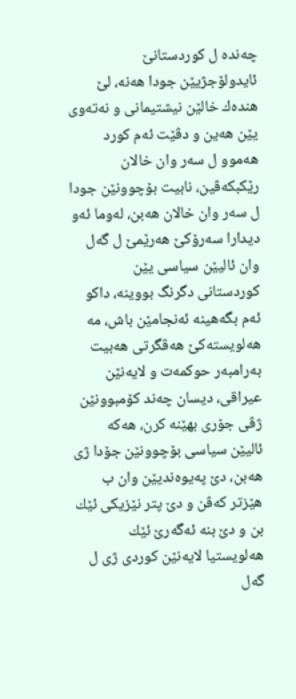چه‌نده‌ ل كوردستانێ‌ ئایدولۆجژیێن جودا هه‌نه‌، لێ‌ هنده‌ك خالێن نیشتیمانی و نه‌ته‌وی یێن هه‌ین و دڤێت ئه‌م كورد هه‌موو ل سه‌ر وان خالان رێكبكه‌ڤین، نابیت بۆچوونێن جودا ل سه‌ر وان خالان هه‌بن، له‌وما ئه‌و دیدارا سه‌رۆكێ‌ هه‌رێمێ‌ ل گه‌ل وان ئالیێن سیاسی یێن كوردستانی دگرنگ بووینه‌، داكو ئه‌م بگه‌هینه‌ ئه‌نجامێن باش، مه‌ هه‌لویسته‌كێ‌ هه‌ڤگرتی هه‌بیت به‌رامبه‌ر حوكمه‌ت و لایه‌نێن عیراقی، دیسان چه‌ند كۆمبوونێن ژڤی جۆری بهێنه‌ كرن، هه‌كه‌ ئالیێن سیاسی بۆچوونێن جۆدا ژی هه‌بن، دێ‌ په‌یوه‌ندیێن وان ب هێزتر كه‌ڤن و دێ‌ پتر نێزیكی ئێك بن و دێ‌ بنه‌ ئه‌گه‌رێ‌ ئێك هه‌لویستیا لایه‌نێن كوردی ژی ل گه‌ل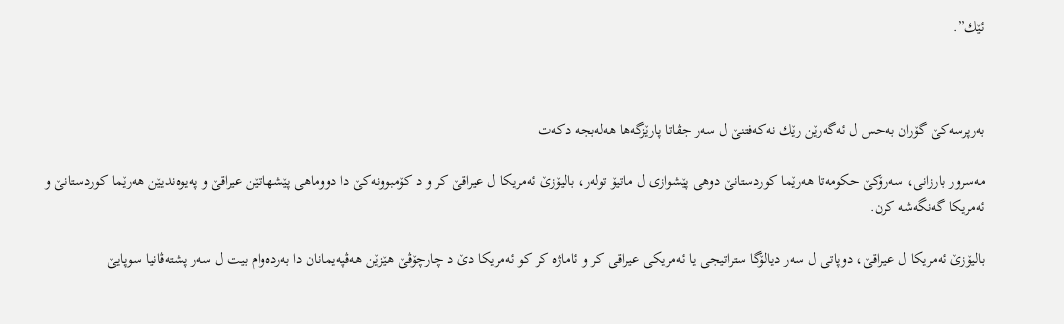ئێك”.



به‌رپرسه‌كێ گۆران به‌حس ل ئه‌گه‌رێن رێك نه‌كه‌فتنێ ل سه‌ر جڤاتا پارێزگه‌ها هه‌له‌بجه‌ دكه‌ت

مه‌سرور بارزانی، سه‌رۆكێ حكومه‌تا هه‌رێما كوردستانێ دوهى پێشوازی ل ماتیۆ توله‌ر، بالیۆزێ ئه‌مریكا ل عیراقێ كر و د كۆمبوونه‌كێ دا دووماهى پێشهاتێن عیراقێ و په‌یوه‌ندیێن هه‌رێما كوردستانێ و ئه‌مریكا گه‌نگه‌شه‌ كرن.

بالیۆزێ ئه‌مریكا ل عیراقێ، دوپاتی ل سه‌ر دیالۆگا ستراتیجی یا ئه‌مریكی عیراقی كر و ئاماژه‌ كر كو ئه‌مریكا دێ د چارچۆڤێ هێزێن هه‌ڤپه‌یمانان دا به‌رده‌وام بیت ل سه‌ر پشته‌ڤانیا سوپایێ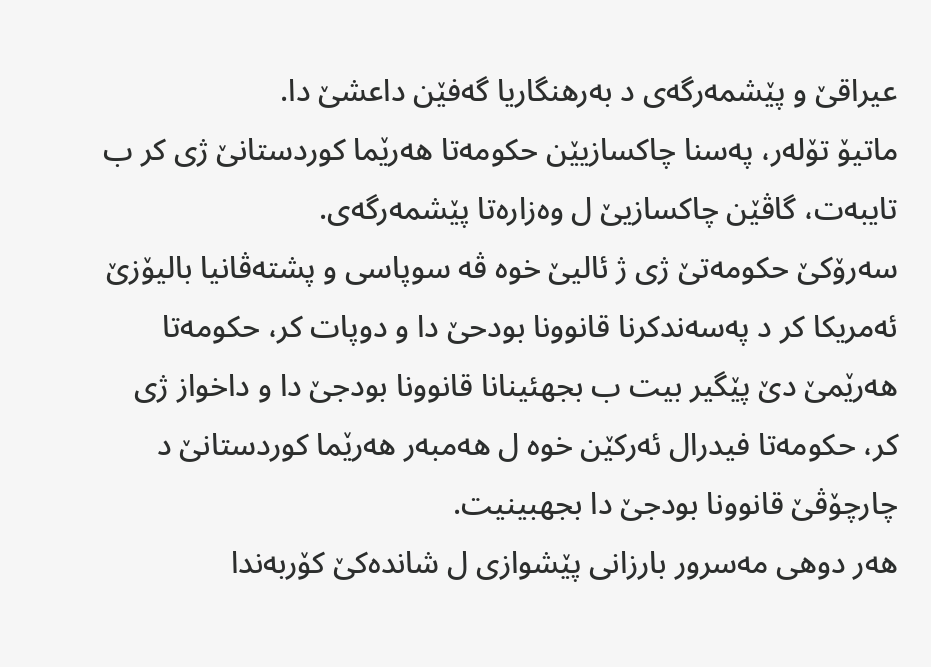عیراقێ و پێشمه‌رگه‌ی د به‌رهنگاریا گه‌فێن داعشێ دا.
ماتیۆ تۆله‌ر، په‌سنا چاكسازیێن حكومه‌تا هه‌رێما كوردستانێ ژی كر ب تایبه‌ت، گاڤێن چاكسازیێ ل وه‌زاره‌تا پێشمه‌رگه‌ى.
سه‌رۆكێ حكومه‌تێ ژی ژ ئالیێ خوه‌ ڤه‌ سوپاسی و پشته‌ڤانیا بالیۆزێ ئه‌مریكا كر د په‌سه‌ندكرنا قانوونا بودحێ دا و دوپات كر، حكومه‌تا هه‌رێمێ دێ پێگیر بیت ب بجهئینانا قانوونا بودجێ دا و داخواز ژی كر، حكومه‌تا فیدرال ئه‌ركێن خوه‌ ل هه‌مبه‌ر هه‌رێما كوردستانێ د چارچۆڤێ قانوونا بودجێ دا بجهبینیت.
هه‌ر دوهى مه‌سرور بارزانى پێشوازی ل شانده‌كێ كۆربه‌ندا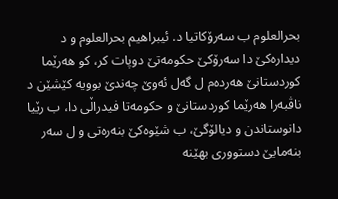بحرالعلوم ب سه‌رۆكاتیا د. ئیبراهیم بحرالعلوم و د دیداره‌كێ دا سه‌رۆكێ حكومه‌تێ دوپات كر، كو هه‌رێما كوردستانێ هه‌رده‌م ل گه‌ل ئه‌وێ چه‌ندێ بوویه‌ كێشێن د ناڤبه‌را هه‌رێما كوردستانێ و حكومه‌تا فیدراڵی دا، ب رێیا دانوستاندن و دیالۆگێ، ب شێوه‌كێ بنه‌ره‌تی و ل سه‌ر بنه‌مایێ دستوورى بهێنه‌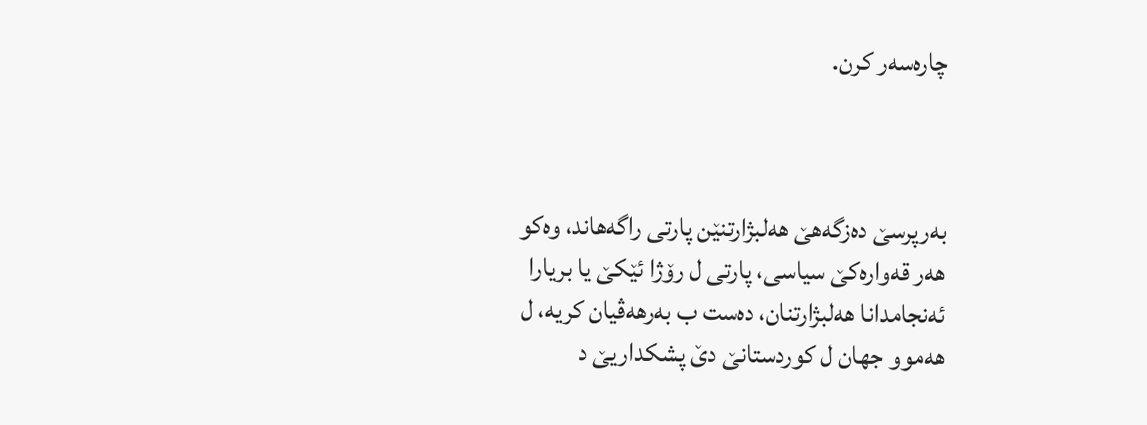چاره‌سه‌ر كرن.



به‌رپرسێ ده‌زگه‌هێ هه‌لبژارتنێن پارتی راگه‌هاند، وه‌كو هه‌ر قه‌واره‌كێ سیاسی، پارتی ل رۆژا ئێكێ یا بریارا ئه‌نجامدانا هه‌لبژارتنان، ده‌ست ب به‌رهه‌ڤیان كریه‌، ل هه‌موو جهان ل كوردستانێ دێ پشكداریێ د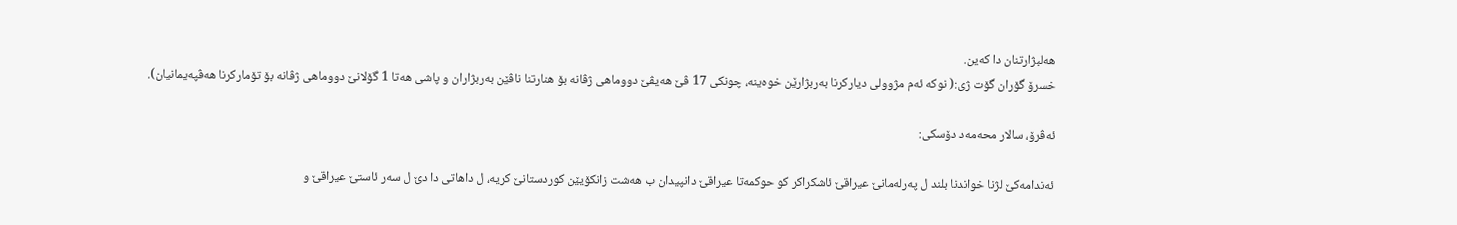هه‌لبژارتنان دا كه‌ین.
خسرۆ گۆران گۆت ژى:( نوكه‌ ئه‌م مژوولی دیاركرنا به‌ربژارێن خوه‌ینه‌، چونكی 17 ڤێ هه‌یڤێ دووماهی ژڤانه‌ بۆ هنارتنا ناڤێن به‌ربژاران و پاشی هه‌تا 1 گۆلانێ دووماهی ژڤانه‌ بۆ تۆماركرنا هه‌ڤپه‌یمانیان).

ئه‌ڤرۆ، سالار محه‌مه‌د دۆسكی:

ئه‌ندامه‌كێ‌ لژنا خواندنا بلند ل په‌رله‌مانێ‌ عیراقێ‌ ئاشكراكر كو حوكمه‌تا عیراقێ‌ دانپیدان ب هه‌شت زانكۆیێن كوردستانێ‌ كریه‌، ل داهاتی دا دێ‌ ل سه‌ر ئاستێ‌ عیراقێ‌ و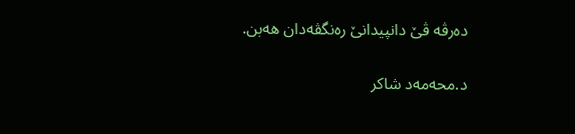ده‌رڤه‌ ڤێ‌ دانپیدانێ‌ ره‌نگڤه‌دان هه‌بن.

د.محه‌مه‌د شاكر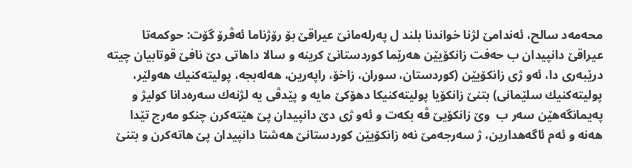محه‌مه‌د سالح، ئه‌ندامێ‌ لژنا خواندنا بلند ل په‌رله‌مانێ‌ عیراقێ‌ بۆ رۆژناما ئه‌ڤرۆ گۆت: حوكمه‌تا عیراقێ‌ دانپیدان ب حه‌فت زانكۆیێن هه‌رێما كوردستانێ‌ كرینه‌ و سالا داهاتی دێ‌ نافێ‌ قوتابیان چیته‌ درێبه‌ری دا، ئه‌و ژی زانكۆیێن (كوردستان، سوران، زاخۆ، راپه‌رین، هه‌له‌بجه‌، پولیته‌كنیك هه‌ولێر، پولیته‌كنیك سلێمانی) بتنێ‌ زانكۆیا پولیته‌كنیكا دهۆكێ‌ مایه‌ و پێدڤی یه‌ لژنه‌ك سه‌ره‌دانا كولیژ و په‌یمانگه‌هێن سه‌ر ب  وێ‌ زانكۆیێ‌ ڤه‌ بكه‌ت و ئه‌و ژی دێ‌ دانپیدان پێ‌ هێته‌كرن چنكو مه‌رج تێدا هه‌نه‌ و ئه‌م ئاگه‌هدارین، ژ سه‌رجه‌مێ‌ نه‌ه زانكۆیێن كوردستانێ‌ هه‌شتا دانپیدان پێ‌ هاته‌كرن و بتنێ‌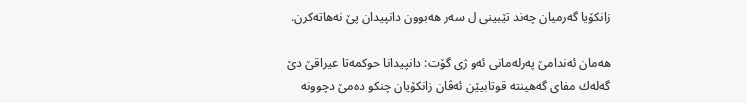زانكۆیا گه‌رمیان چه‌ند تێبینی ل سه‌ر هه‌بوون دانپیدان پێ‌ نه‌هاته‌كرن.

هه‌مان ئه‌ندامێ‌ په‌رله‌مانی ئه‌و ژی گۆت: دانپیدانا حوكمه‌تا عیراقێ‌ دێ‌ گه‌له‌ك مفای گه‌هینته‌ قوتابیێن ئه‌ڤان زانكۆیان چنكو ده‌مێ‌ دچوونه‌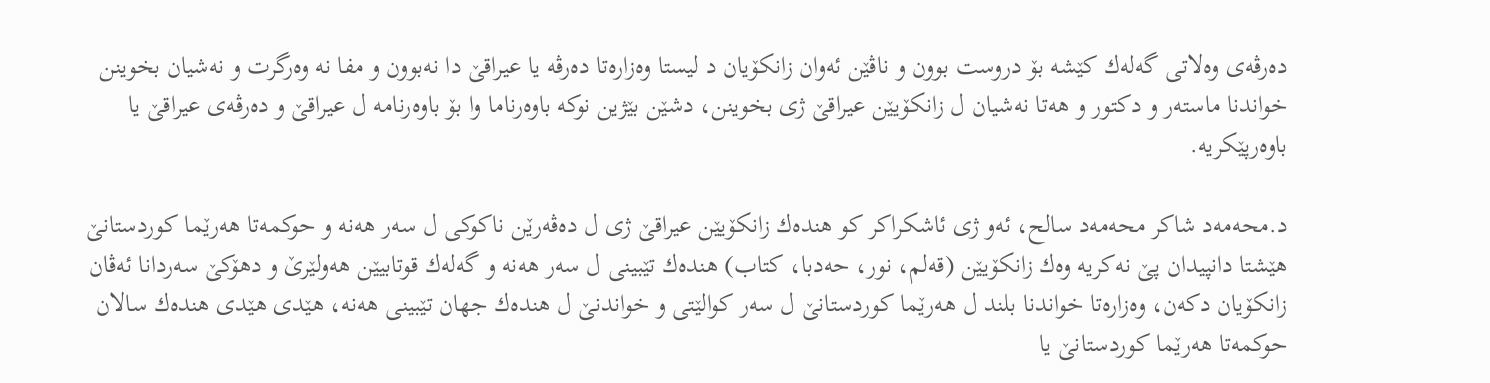ده‌رڤه‌ی وه‌لاتی گه‌له‌ك كێشه‌ بۆ دروست بوون و ناڤێن ئه‌وان زانكۆیان د لیستا وه‌زاره‌تا ده‌رڤه‌ یا عیراقێ‌ دا نه‌بوون و مفا نه‌ وه‌رگرت و نه‌شیان بخوینن خواندنا ماسته‌ر و دكتور و هه‌تا نه‌شیان ل زانكۆیێن عیراقێ‌ ژی بخوینن، دشێن بێژین نوكه‌ باوه‌رناما وا بۆ باوه‌رنامه‌ ل عیراقێ‌ و ده‌رڤه‌ی عیراقێ‌ یا باوه‌رپێكریه‌.

د.محه‌مه‌د شاكر محه‌مه‌د سالح، ئه‌و ژی ئاشكراكر كو هنده‌ك زانكۆیێن عیراقێ‌ ژی ل ده‌ڤه‌رێن ناكوكی ل سه‌ر هه‌نه‌ و حوكمه‌تا هه‌رێما كوردستانێ‌ هێشتا دانپیدان پێ‌ نه‌كریه‌ وه‌ك زانكۆیێن (قه‌لم، نور، حه‌دبا، كتاب) هنده‌ك تێبینی ل سه‌ر هه‌نه‌ و گه‌له‌ك قوتابیێن هه‌ولێرێ‌ و دهۆكێ‌ سه‌ردانا ئه‌ڤان زانكۆیان دكه‌ن، وه‌زاره‌تا خواندنا بلند ل هه‌رێما كوردستانێ‌ ل سه‌ر كوالێتی و خواندنێ‌ ل هنده‌ك جهان تێبینی هه‌نه‌، هێدی هێدی هنده‌ك سالان حوكمه‌تا هه‌رێما كوردستانێ‌ یا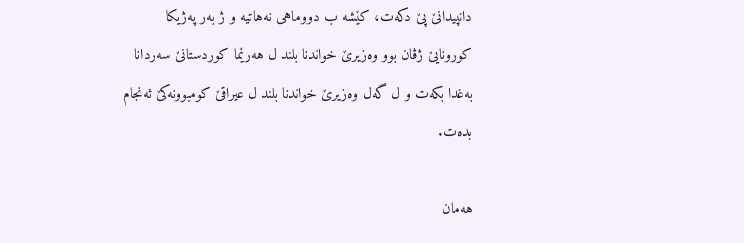دانپیدانێ‌ پێ‌ دكه‌ت، كێشه‌ ب دووماهی نه‌هاتیه‌ و ژ به‌ر په‌ژیكا كورونایێ‌ ژڤان بوو وه‌زیرێ‌ خواندنا بلند ل هه‌رێما كوردستانێ‌ سه‌ردانا به‌غدا بكه‌ت و ل گه‌ل وه‌زیرێ‌ خواندنا بلند ل عیراقێ‌ كومبوونه‌كێ‌ ئه‌نجام بده‌ت.

هه‌مان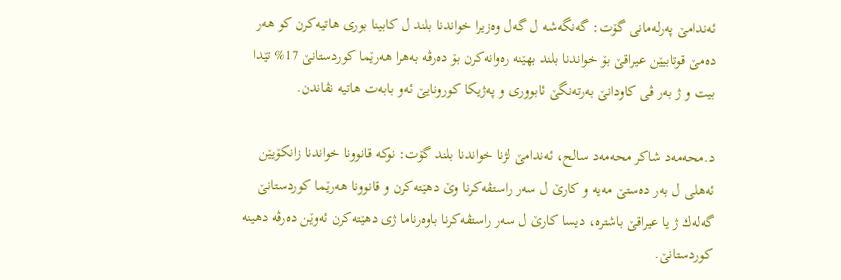ئه‌ندامێ‌ په‌رله‌مانی گۆت: گه‌نگه‌شه‌ ل گه‌ل وه‌زیرا خواندنا بلند ل كابینا بوری هاتیه‌كرن كو هه‌ر ده‌مێ‌ قوتابیێن عیراقێ‌ بۆ خواندنا بلند بهێنه‌ ره‌وانه‌كرن بۆ ده‌رڤه‌ به‌هرا هه‌رێما كوردستانێ‌ 17% تێدا بیت و ژ به‌ر ڤی كاودانێ‌ به‌رته‌نگێ‌ ئابووری و په‌ژیكا كورونایێ‌ ئه‌و بابه‌ت هاتیه‌ نڤاندن.

د.محه‌مه‌د شاكر محه‌مه‌د سالح، ئه‌ندامێ‌ لژنا خواندنا بلند گۆت: نوكه‌ قانوونا خواندنا زانكۆیێن ئه‌هلی ل به‌ر ده‌ستێ‌ مه‌یه‌ و كارێ‌ ل سه‌ر راستڤه‌كرنا وێ‌ دهێته‌كرن و قانوونا هه‌رێما كوردستانێ‌ گه‌له‌ك ژ یا عیراقێ‌ باشتره‌، دیسا كارێ‌ ل سه‌ر راستڤه‌كرنا باوه‌رناما ژی دهێته‌كرن ئه‌وێن ده‌رڤه‌ دهینه‌ كوردستانێ‌.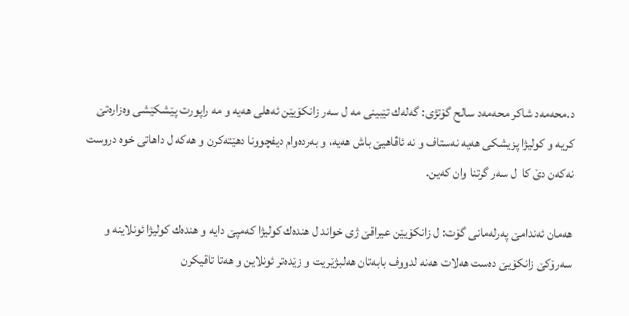د.محه‌مه‌د شاكر محه‌مه‌د سالح گۆتژی: گه‌له‌ك تێبینی مه‌ ل سه‌ر زانكۆیێن ئه‌هلی هه‌یه‌ و مه‌ راپورت پێشكێشی وه‌زاره‌تێ‌ كریه‌ و كولیژا پزیشكی هه‌یه‌ نه‌ستاف و نه‌ ئاڤاهیێ‌ باش هه‌یه‌، و به‌رده‌وام دیفچوونا دهێته‌كرن و هه‌كه‌ ل داهاتی خوه‌ دروست نه‌كه‌ن دێ‌ كا  ل سه‌ر گرتنا وان كه‌ین.

هه‌مان ئه‌ندامێ‌ په‌رله‌مانی گۆت: ل زانكۆیێن عیراقێ‌ ژی خواند ل هنده‌ك كولیژا كه‌مپێ‌ دایه‌ و هنده‌ك كولیژا ئونلاینه‌ و سه‌رۆكێ‌ زانكۆیێ‌ ده‌ست هه‌لات هه‌نه‌ لدووف بابه‌تان هه‌لبژێریت و زێده‌تر ئونلاین و هه‌تا تاقیكرن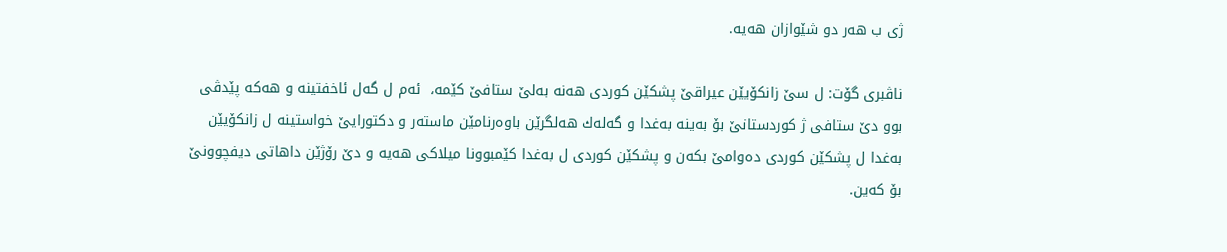ژی ب هه‌ر دو شێوازان هه‌یه‌.

ناڤبری گۆت: ل سێ‌ زانكۆیێن عیراقێ‌ پشكێن كوردی هه‌نه‌ به‌لێ‌ ستافێ‌ كێمه‌،  ئه‌م ل گه‌ل ئاخفتینه‌ و هه‌كه‌ پێدڤی بوو دێ‌ ستافی ژ كوردستانێ‌ بۆ به‌ینه‌ به‌غدا و گه‌له‌ك هه‌لگرێن باوه‌رنامێن ماسته‌ر و دكتورایێ‌ خواستینه‌ ل زانكۆیێن به‌غدا ل پشكێن كوردی ده‌وامێ‌ بكه‌ن و پشكێن كوردی ل به‌غدا كێمبوونا میلاكی هه‌یه‌ و دێ‌ رۆژێن داهاتی دیفچوونێ‌ بۆ كه‌ین.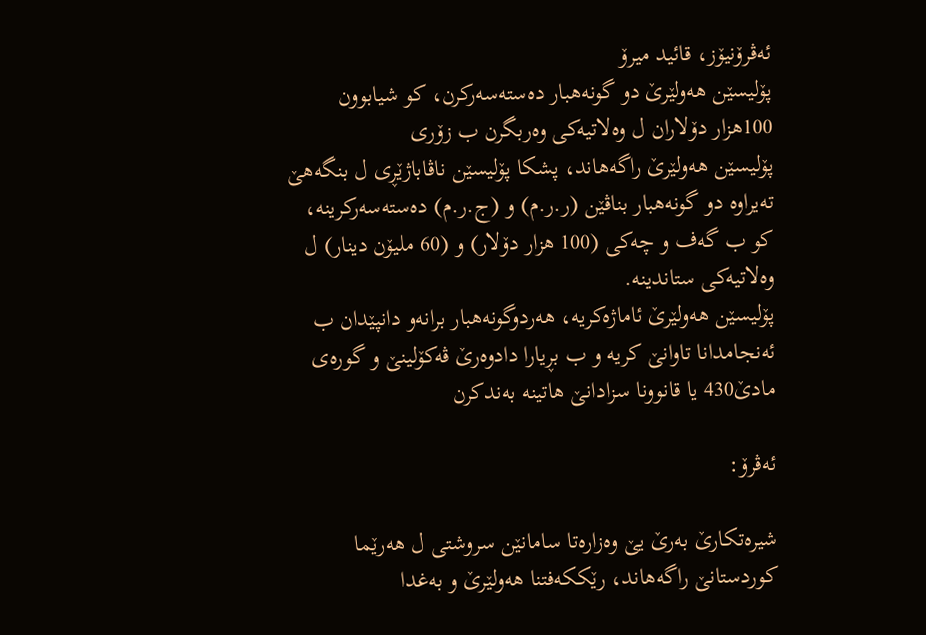ئەڤرۆنیۆز، قائید میرۆ
پۆلیسێن هەولێرێ دو گونەهبار دەستەسەرکرن، کو شیابوون 100هزار دۆلاران ل وەلاتیەکی وەربگرن ب زۆری
پۆلیسێن هەولێرێ راگەهاند، پشکا پۆلیسێن ناڤاباژێڕی ل بنگەهێ تەیراوە دو گونەهبار بناڤێن (ر.ر.م) و (ج.ر.م) دەستەسەرکرینە، کو ب گەف و چەکی (100 هزار دۆلار) و (60 ملیۆن دینار) ل وەلاتیەکی ستاندینە.
پۆلیسێن هەولێرێ ئاماژەکریە، هەردوگونەهبار برانەو دانپێدان ب ئەنجامدانا تاوانێ کریە و ب بڕیارا دادوەرێ ڤەکۆلینێ و گورەی مادێ430 یا قانوونا سزادانێ هاتینە بەندکرن

ئه‌ڤرۆ:

شیره‌تكارێ به‌رێ یێ وه‌زاره‌تا سامانێن سروشتی ل هه‌رێما كوردستانێ راگه‌هاند، رێككه‌فتنا هه‌ولێرێ و به‌غدا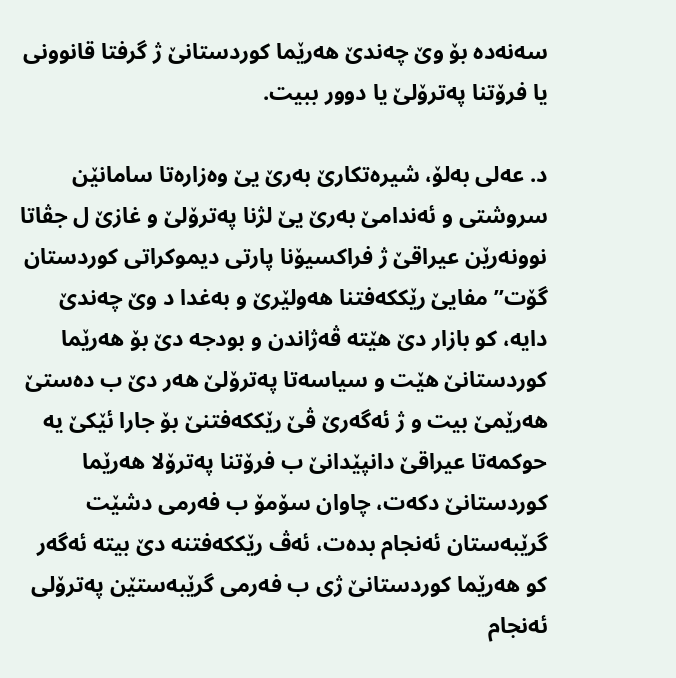سه‌نه‌ده‌ بۆ وێ چه‌ندێ هه‌رێما كوردستانێ ژ گرفتا قانوونی یا فرۆتنا په‌ترۆلێ یا دوور ببیت.

د. عه‌لی به‌لۆ، شیره‌تكارێ به‌رێ یێ وه‌زاره‌تا سامانێن سروشتی و ئه‌ندامێ به‌رێ یێ لژنا په‌ترۆلێ و غازێ ل جڤاتا نوونه‌رێن عیراقێ ژ فراكسیۆنا پارتی دیموكراتی كوردستان گۆت” مفایێ رێككه‌فتنا هه‌ولێرێ و به‌غدا د وێ چه‌ندێ دایه‌، كو بازار دێ هێته‌ ڤه‌ژاندن و بودجه‌ دێ بۆ هه‌رێما كوردستانێ هێت و سیاسه‌تا په‌ترۆلێ هه‌ر دێ ب ده‌ستێ هه‌رێمێ بیت و ژ ئه‌گه‌رێ ڤێ رێككه‌فتنێ بۆ جارا ئێكێ یه‌ حوكمه‌تا عیراقێ دانپێدانێ ب فرۆتنا په‌ترۆلا هه‌رێما كوردستانێ دكه‌ت، چاوان سۆمۆ ب فه‌رمی دشێت گرێبه‌ستان ئه‌نجام بده‌ت، ئه‌ڤ رێككه‌فتنه‌ دێ بیته‌ ئه‌گه‌ر كو هه‌رێما كوردستانێ ژی ب فه‌رمی گرێبه‌ستێن په‌ترۆلی ئه‌نجام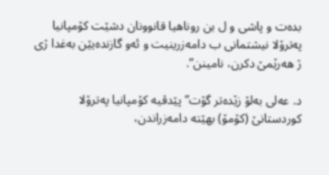بده‌ت و پاشی و ل بن روناهیا قانوونان دشێت كۆمپانیا په‌ترۆلا نیشتمانی ب دامه‌زرینیت و ئه‌و گازنده‌یێن به‌غدا ژی ژ هه‌رێمێ دكرن، نامینن”.

د. عه‌لی به‌لۆ زێده‌تر گۆت” پێدڤیه‌ كۆمپانیا په‌ترۆلا كوردستانێ (كۆمۆ) بهێته‌ دامه‌زراندن،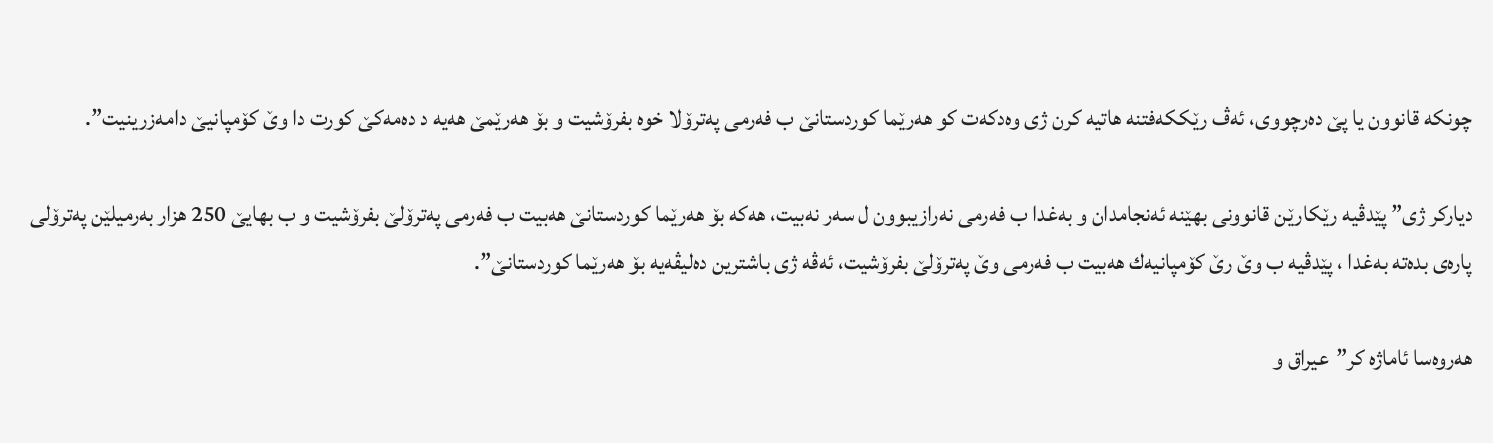چونكه‌ قانوون یا پێ ده‌رچووی، ئه‌ڤ رێككه‌فتنه‌ هاتیه‌ كرن ژی وه‌دكه‌ت كو هه‌رێما كوردستانێ ب فه‌رمی په‌ترۆلا خوه‌ بفرۆشیت و بۆ هه‌رێمێ هه‌یه‌ د ده‌مه‌كێ كورت دا وێ كۆمپانیێ دامه‌زرینیت”.

دیاركر ژی” پێدڤیه‌ رێكارێن قانوونی بهێنه‌ ئه‌نجامدان و به‌غدا ب فه‌رمی نه‌رازیبوون ل سه‌ر نه‌بیت، هه‌كه‌ بۆ هه‌رێما كوردستانێ هه‌بیت ب فه‌رمی په‌ترۆلێ بفرۆشیت و ب بهایێ 250 هزار به‌رمیلێن په‌ترۆلی پاره‌ی بده‌ته‌ به‌غدا ، پێدڤیه‌ ب وێ رێ كۆمپانیه‌ك هه‌بیت ب فه‌رمی وێ په‌ترۆلێ بفرۆشیت، ئه‌ڤه‌ ژی باشترین ده‌لیڤه‌یه‌ بۆ هه‌رێما كوردستانێ”.

هه‌روه‌سا ئاماژه‌ كر”عیراق و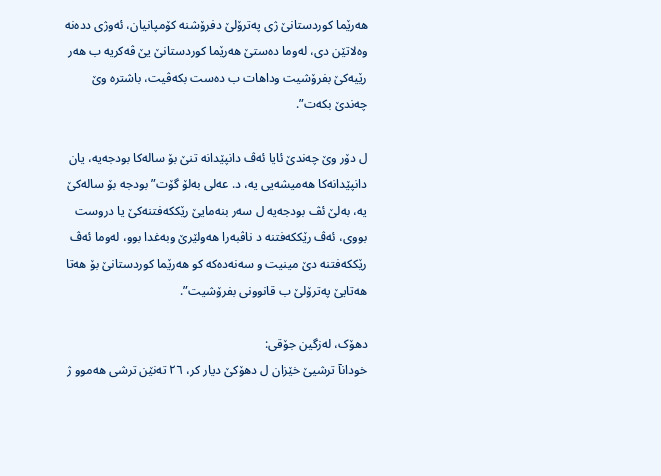هه‌رێما كوردستانێ ژی په‌ترۆلێ دفرۆشنه‌ كۆمپانیان، ئه‌وژی دده‌نه‌ وه‌لاتێن دی، له‌وما ده‌ستێ هه‌رێما كوردستانێ یێ ڤه‌كریه‌ ب هه‌ر رێیه‌كێ بفرۆشیت وداهات ب ده‌ست بكه‌ڤیت، باشتره‌ وێ چه‌ندێ بكه‌ت”.

ل دۆر وێ چه‌ندێ ئایا ئه‌ڤ دانپێدانه‌ تنێ بۆ ساله‌كا بودجه‌یه‌، یان دانپێدانه‌كا هه‌میشه‌یی یه‌، د. عه‌لی به‌لۆ گۆت” بودجه‌ بۆ ساله‌كێ یه‌، به‌لێ ئڤ بودجه‌یه‌ ل سه‌ر بنه‌مایێ رێككه‌فتنه‌كێ یا دروست بووی، ئه‌ڤ رێككه‌فتنه‌ د ناڤبه‌را هه‌ولێرێ وبه‌غدا بوو، له‌وما ئه‌ڤ رێككه‌فتنه‌ دێ مینیت و سه‌نه‌ده‌كه‌ كو هه‌رێما كوردستانێ بۆ هه‌تا هه‌تایێ په‌ترۆلێ ب قانوونی بفرۆشیت”.

دھۆک، لەزگین جۆقی:
خودانآ ترشیێ خێزان ل دھۆکێ دیار کر، ٢٦ تەنێن ترشی ھەموو ژ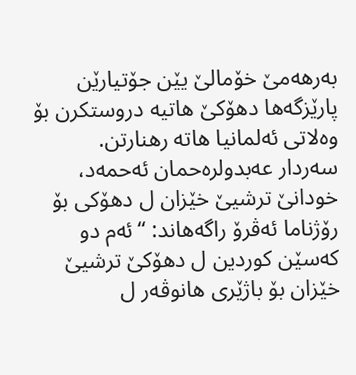بەرھەمێ خۆمالێ یێن جۆتیارێن پارێزگەھا دھۆکێ ھاتیە دروستکرن بۆ وەلاتی ئەلمانیا ھاتە رھنارتن.
سەردار عەبدولرەحمان ئەحمەد، خودانێ ترشیێ خێزان ل دھۆکی بۆ رۆژناما ئەڤرۆ راگەھاند: “ئەم دو کەسێن کوردین ل دھۆکێ ترشیێ خێزان بۆ باژێری ھانوڤەر ل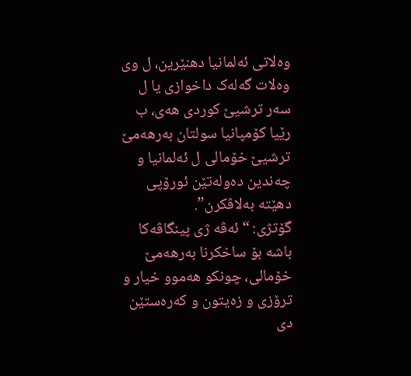وەلاتی ئەلمانیا دھنێرین، ل وی وەلات گەلەک داخوازی یا ل سەر ترشیێ کوردی ھەی، ب رێیا کۆمپانیا سولتان بەرھەمێ ترشیێ خۆمالی ل ئەلمانیا و چەندین دەولەتێن ئورۆپی دھێتە بەلاڤکرن”.
گۆتژی: “ئەڤە ژی پینگاڤەکا باشە بۆ ساخکرنا بەرھەمێ خۆمالی، چونکو ھەموو خیار و ترۆزی و زەیتون و کەرەستێن دی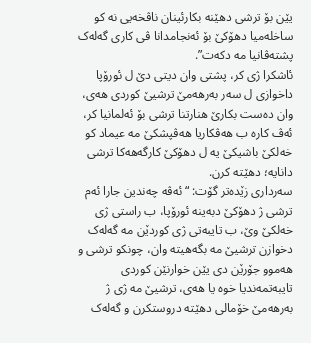یێن بۆ ترشی دھێنە بکارئینان ناڤخەیی نە کو ساخلەمیا دھۆکێ بۆ ئەنجامدانا ڤی کاری گەلەک پشتەڤانیا مە دکەت”.
ئاشکرا ژی کر، پشتی وان دیتی دێ ل ئورۆپا داخوازی ل سەر بەرھەمێ ترشیێ کوردی ھەی، وان دەست بکارێ ھنارتنا ترشی بۆ ئەلمانیا کر، ئەڤ کارە ب ھەڤکاریا ھەڤپشکێ مە عیماد کو خەلکێ باشیکێ یە ل دھۆکێ کارگەھەکا ترشی دانایە؛ دھێتە کرن.
سەرداری زێدەتر گۆت: “ئەڤە چەندین جارا ئەم ترشی ژ دھۆکێ دبەینە ئورۆپا، ب راستی ژی خەلکێ وێ، ب تایبەتی ژی کوردێن مە گەلەک دخوازن ترشیێ مە بگەھیتە وان، چونکو ترشی و ھەموو جۆرێن دی یێن خوارنێن کوردی تایبەتمەندیا خوە یا ھەی، ترشیێ مە ژی ژ بەرھەمێ خۆمالی دھێتە دروستکرن و گەلەک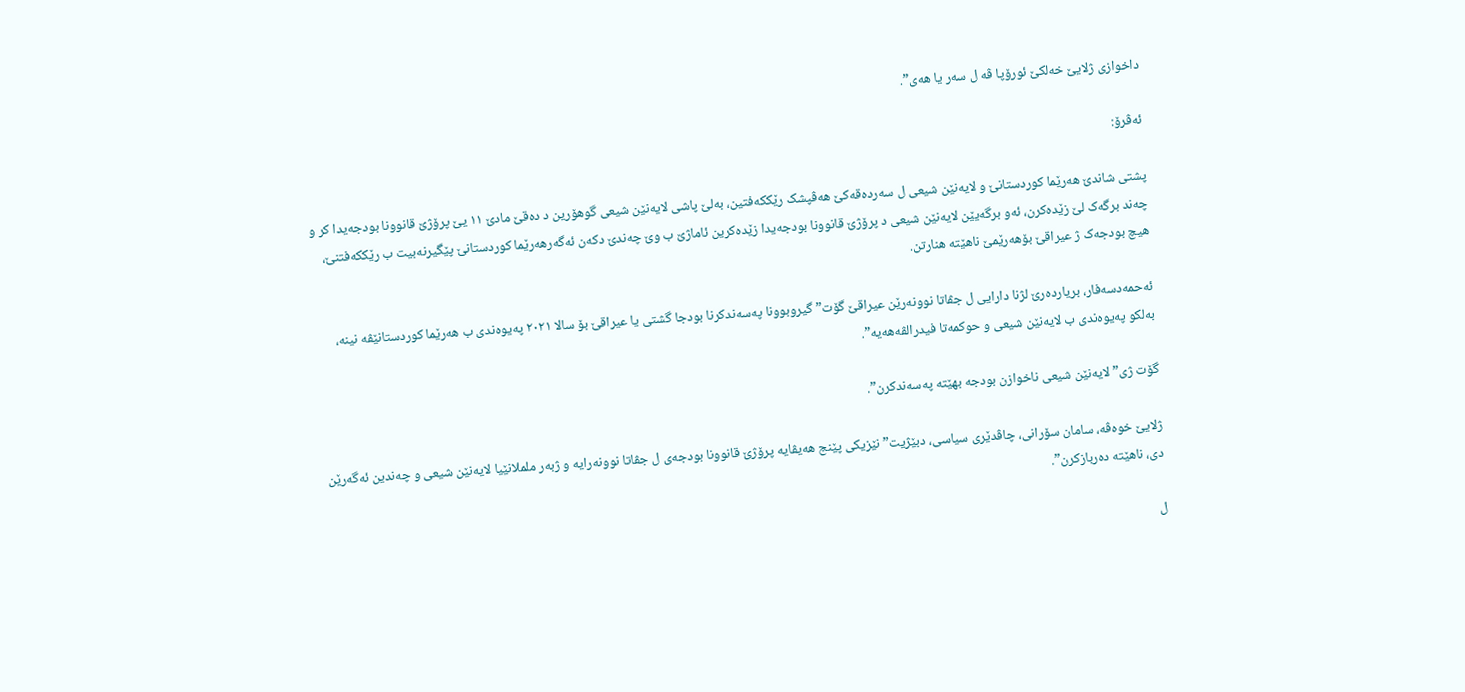داخوازی ژلایێ خەلکێ ئورۆپا ڤە ل سەر یا ھەی”.

ئەڤرۆ:

پشتی شاندێ ھەرێما کوردستانێ و لایەنێن شیعی ل سەردەقەکێ ھەڤپشک رێککەفتین، بەلێ پاشی لایەنێن شیعی گوھۆرین د دەقێ مادێ ١١ یێ پرۆژێ قانوونا بودجەیدا کر و چەند برگەک لێ زێدەکرن، ئەو برگەیێن لایەنێن شیعی د پرۆژێ قانوونا بودجەیدا زێدەکرین ئاماژێ ب وێ چەندێ دکەن ئەگەرھەرێما کوردستانێ پێگیرنەبیت ب رێککەفتنێ، ھیچ بودجەک ژ عیراقێ بۆھەرێمێ ناھێتە ھنارتن.

ئەحمەدسەفار، بریاردەرێ لژنا دارایی ل جڤاتا نوونەرێن عیراقێ گۆت” گیروبوونا پەسەندکرنا بودجا گشتی یا عیراقێ بۆ سالا ٢٠٢١ پەیوەندی ب ھەرێما کوردستانێڤە نینە، بەلکو پەیوەندی ب لایەنێن شیعی و حوکمەتا فیدرالڤەھەیە”.

گۆت ژی” لایەنێن شیعی ناخوازن بودجە بھێتە پەسەندکرن”.

ژلایێ خوەڤە، سامان سۆرانی، چاڤدێری سیاسی، دبێژیت” نێزیکی پێنج ھەیڤایە پرۆژێ قانوونا بودجەی ل جڤاتا نوونەرایە و ژبەر ململانێیا لایەنێن شیعی و چەندین ئەگەرێن دی، ناھێتە دەربازکرن”.

ل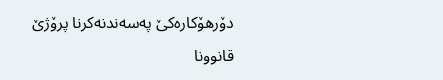دۆرھۆکارەکێ پەسەندنەکرنا پرۆژێ قانوونا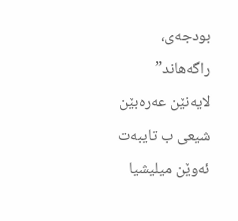بودجەی، راگەھاند” لایەنێن عەرەبێن شیعی ب تایبەت ئەوێن میلیشیا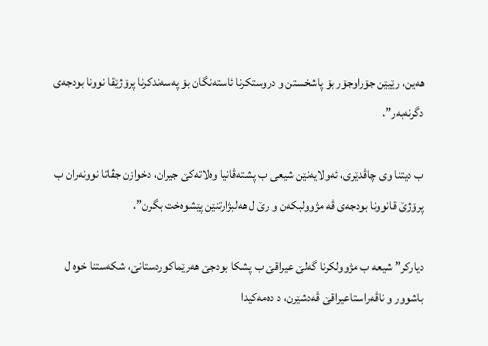ھەین، رێیێن جۆراوجۆر بۆ پاشخستن و دروستکرنا ئاستەنگان بۆ پەسەندکرنا پرۆژێقا نوونا بودجەی دگرنەبەر”.

ب دیتنا وی چاڤدێری، ئەولایەنێن شیعی ب پشتەڤانیا وەلاتەکێ جیران، دخوازن جڤاتا نوونەران ب پرۆژێ قانوونا بودجەی ڤە مژوولبکەن و رێ ل ھەلبژارتنێن پێشوەخت بگرن”.

دیارکر” شیعە ب مژوولکرنا گەلێ عیراقێ ب پشکا بودجێ ھەرێماکوردستانێ، شکەستنا خوە ل باشوور و ناڤەراستاعیراقێ ڤەدشێرن، د دەمەکیدا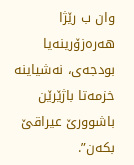وان ب رێژا ھەرەزۆرینەیا بودجەی، نەشیاینە خزمەتا باژێرێن باشوورێ عیراقێ بکەن”.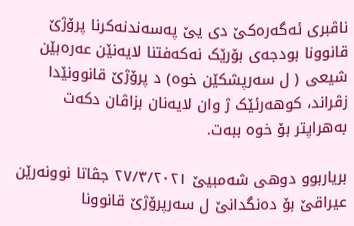ناڤبری ئەگەرەکێ دی یێ پەسەندنەکرنا پرۆژێ قانوونا بودجەی بۆرێک نەکەفتنا لایەنێن عەرەبێن شیعی ( ل سەرپشکێن خوە) د پرۆژێ قانوونێدا زڤراند، کوھەرئێک ژ وان لایەنان بزاڤان دکەت بەھراپتر بۆ خوە ببەت.

بریاربوو دوھی شەمبیێ ٢٧/٣/٢٠٢١ جڤاتا نوونەرێن عیراقێ بۆ دەنگدانێ ل سەرپرۆژێ قانوونا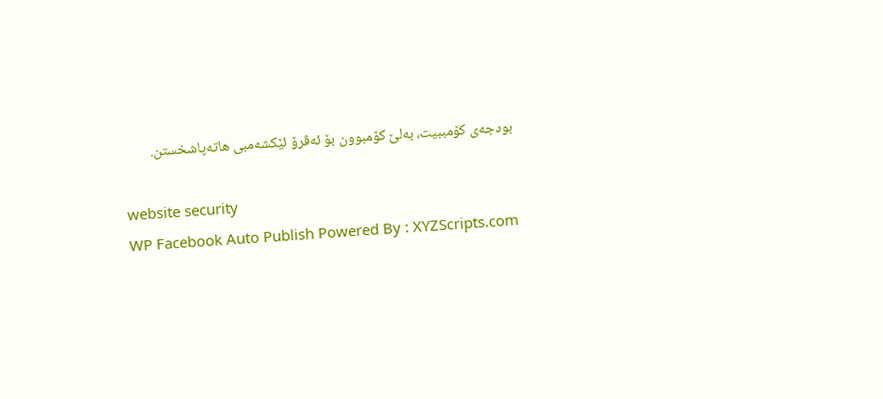بودجەی کۆمببیت، بەلێ کۆمبوون بۆ ئەڤرۆ ئێکشەمبی ھاتەپاشخستن.

website security
WP Facebook Auto Publish Powered By : XYZScripts.com